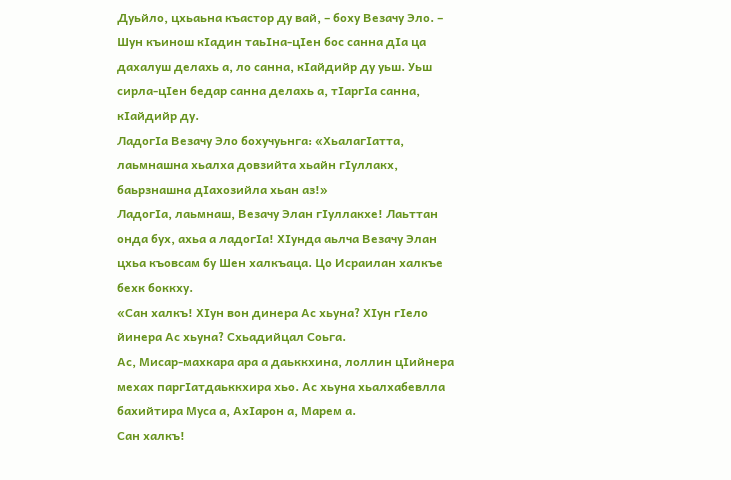Дуьйло, цхьаьна къастор ду вай, – боху Везачу Эло. – Шун къинош кІадин таьІна-цІен бос санна дІа ца дахалуш делахь а, ло санна, кІайдийр ду уьш. Уьш сирла-цІен бедар санна делахь а, тІаргІа санна, кІайдийр ду.
ЛадогІа Везачу Эло бохучуьнга: «ХьалагІатта, лаьмнашна хьалха довзийта хьайн гІуллакх, баьрзнашна дІахозийла хьан аз!»
ЛадогІа, лаьмнаш, Везачу Элан гІуллакхе! Лаьттан онда бух, ахьа а ладогІа! ХІунда аьлча Везачу Элан цхьа къовсам бу Шен халкъаца. Цо Исраилан халкъе бехк боккху.
«Сан халкъ! ХІун вон динера Ас хьуна? ХІун гІело йинера Ас хьуна? Схьадийцал Соьга.
Ас, Мисар-махкара ара а даьккхина, лоллин цІийнера мехах паргІатдаьккхира хьо. Ас хьуна хьалхабевлла бахийтира Муса а, АхІарон а, Марем а.
Сан халкъ!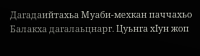Дагадаийтахьа Муаби-мехкан паччахьо Балакха дагалаьцнарг. Цуьнга хІун жоп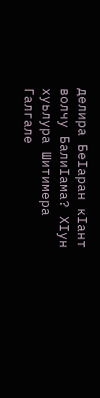делира БеІаран кІант волчу БалиІама? ХІун хуьлура Шитимера Галгале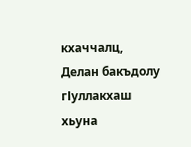кхаччалц, Делан бакъдолу гІуллакхаш хьуна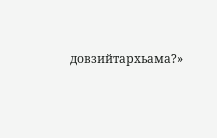довзийтархьама?»